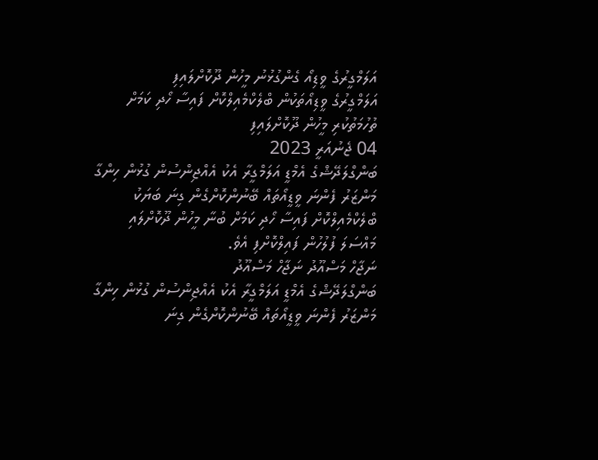އަލަމްގީރުގެ ވީޑިއޯ ގެންގުޅުނު މީހުން ދޫކޮށްލައިފި
އަލަމްގީރުގެ ވީޑިއޯތަކުން ބްލެކްމެއިލްކޮށް ފައިސާ ހޯދި ކަމަށް ތުހުމަތުކުރި މީހުން ދޫކޮށްލައިފި
04 ޖެނުއަރީ 2023
ބަންގްލަދޭޝްގެ އެމްޑީ އަލަމްގީރާ އެކު އެއްޖިންސުން ގުޅުން ހިންގާ މަންޒަރު ފެންނަ ވީޑީއޯތައް ބޭނުންކޮށްގެން ގިނަ ބަޔަކު ބްލެކްމެއިލްކޮށް ފައިސާ ހޯދި ކަމަށް ބުނާ މީހުން ދޫކޮށްލައި މައްސަލަ ފުލުހުން ފައިލްކޮށްފި އެވެ.
ނަޖާހް މަސްއޫދު ނަޖާހް މަސްއޫދު
ބަންގްލަދޭޝްގެ އެމްޑީ އަލަމްގީރާ އެކު އެއްޖިންސުން ގުޅުން ހިންގާ މަންޒަރު ފެންނަ ވީޑީއޯތައް ބޭނުންކޮށްގެން ގިނަ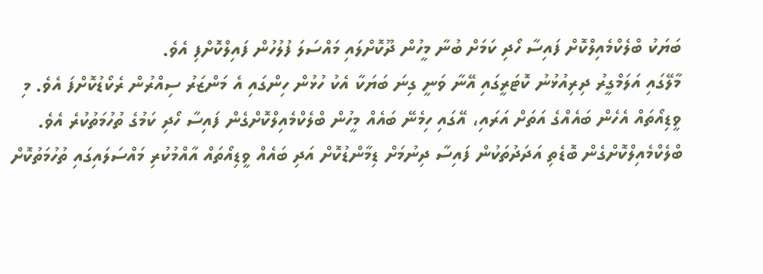ބަޔަކު ބްލެކްމެއިލްކޮށް ފައިސާ ހޯދި ކަމަށް ބުނާ މީހުން ދޫކޮށްލައި މައްސަލަ ފުލުހުން ފައިލްކޮށްފި އެވެ.
މާލޭގައި އަލަމްގީރު ދިރިއުޅުނު ކޮޓަރީގައި އޭނާ ވަނީ ގިނަ ބަޔަކާ އެކު ހުޅުން ހިންގައި އެ މަންޒަރު ސިއްރުން ރެކޯޑުކޮށްފަ އެވެ. މި ވީޑިއޯތައް އެހެން ބައެއްގެ އަތަށް އަރައި، އޭގައި ހިމެނޭ ބައެއް މީހުން ބްލެކްމެއިލްކޮށްގެން ފައިސާ ހޯދި ކަމުގެ ތުހުމަތުކުރެ އެވެ.
ބްލެކްމެއިލްކޮށްގެން ބޮޑެތި އަދަދުތަކުން ފައިސާ ދިނުމަށް ޑިމާންޑުކޮށް އަދި ބައެއް ވީޑިއޯތައް އާއްމުކުރި މައްސަލައިގައި ތުހުމަތުކޮށް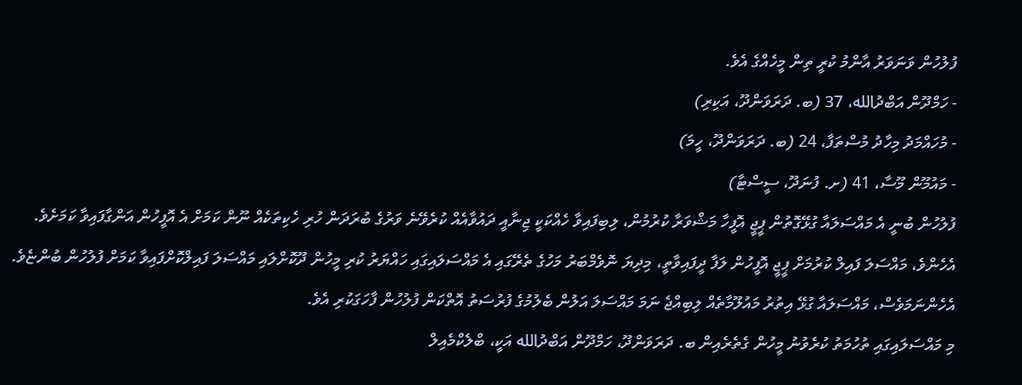ފުލުހުން ވަނަވަރު އާންމު ކުރީ ތިން މީހެއްގެ އެވެ.
- ހަމްދޫން އަބްދުالله، 37 (ބ. ދަރަވަންދޫ، އަކިރި)
- މުހައްމަދު މިހާދު މުސްތަފާ، 24 (ބ. ދަރަވަންދޫ، ހީމަ)
- މައުމޫން މޫސާ، 41 (ށ. ފުނަދޫ، ސީސްޓާ)
ފުލުހުން ބުނީ އެ މައްސަލައާ ގުޅޭގޮތުން ޕީޖީ އޮފީހާ މަޝްވަރާ ކުރުމުން، ލިބިފައިވާ ހެއްކަކީ ޖިނާއީ ދައުވާއެއް ކުރެވޭނެ ވަރުގެ ބުރަދަން ހުރި ހެކިތަކެއް ނޫން ކަމަށް އެ އޮފީހުން އަންގާފައިވާ ކަމަށެވެ.
އެހެންވެ، މައްސަލަ ފައިލް ކުރުމަށް ޕީޖީ އޮފީހުން ލަފާ ދީފައިވާތީ، މިދިޔަ ނޮވެމްބަރު މަހުގެ ތެރޭގައި އެ މައްސަލައިގައި ހައްޔަރު ކުރި މީހުން ދޫކޮށްލައި މައްސަލަ ފައިލްކޮށްފައިވާ ކަމަށް ފުލުހުން ބުންޏެވެ.
އެހެންނަމަވެސް، މައްސަލައާ ގުޅޭ އިތުރު މައުލޫމާތެއް ލިބިއްޖެ ނަމަ މައްސަލަ އަލުން ބެލުމުގެ ފުރުސަތު އޮތްކަން ފުލުހުން ފާހަގަކުރި އެވެ.
މި މައްސަލައިގައި ތުހުމަތު ކުރެވުނު މީހުން ގެތެރެއިން ބ. ދަރަވަންދޫ، ހަމްދޫން އަބްދުالله އަކީ، ބްލެކްމެއިލް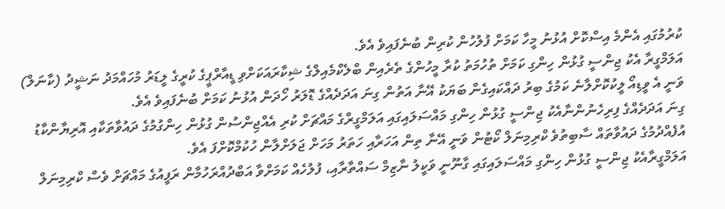ކުރުމުގައި އެންމެ އިސްކޮށް އުޅުނު މީހާ ކަމަށް ފުލުހުން ކުރިން ބުނެފައިވެ އެވެ.
އަލަމްގީރާ އެކު ޖިންސީ ގުޅުން ހިންގި ކަމަށް ތުހުމަތު ކުރާ މީހުންގެ ތެރެއިން ބްލެކްމެއިލްގެ ޝިކާރައަކަށްވި ޑީއާރްޕީގެ ކުރީގެ ލީޑަރު މުހައްމަދު ނަޝީދު (ކާނަލް) ވަނީ އެ ވީޑިއޯ ލީކުކޮށްލާނެ ކަމުގެ ބިރު ދައްކައިގެން ބަޔަކު އޭނާ އަތުން ގިނަ އަދަދެއްގެ ޑޮލަރު ހޯދަން އުޅުނު ކަމަށް ބުނެފައިވެ އެވެ.
ގިނަ އަދަދެއްގެ ފިރިހެނުންނާއެކު ޖިންސީ ގުޅުން ހިންގި މައްސަލައިގައި އަލަމްގީރްގެ މައްޗަށް ކުރި އެއްޖިންސުން ގުޅުން ހިންގުމުގެ ދައުވާތަކާއި އޮރިޔާންކާޑު އުފެއްދުމުގެ ދައުވާތައް ސާބިތުވެ ކްރިމިނަލް ކޯޓުން ވަނީ އޭނާ ތިން އަހަރާއި ހަތަރު މަހަށް ޖަލަށްލާން ހުކުމްކޮށްފަ އެވެ.
އަލަމްގީރާއެކު ޖިންސީ ގުޅުން ހިންގި މައްސަލައިގައި ގާނޫނީ ވަކީލު ނާޒިމް ސައްތާރާއި، ފުލުހެއް ކަމަށްވާ އަބްދުއްރަހުމާން ރަފީއުގެ މައްޗަށް ވެސް ކްރިމިނަލް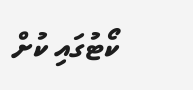ކޯޓުގައި ކުށް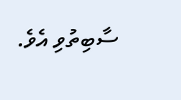ސާބިތުވި އެވެ.